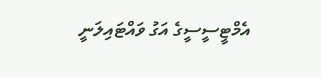އެމްޓީސީސީގެ އަގު ވައްޓައިލަނީ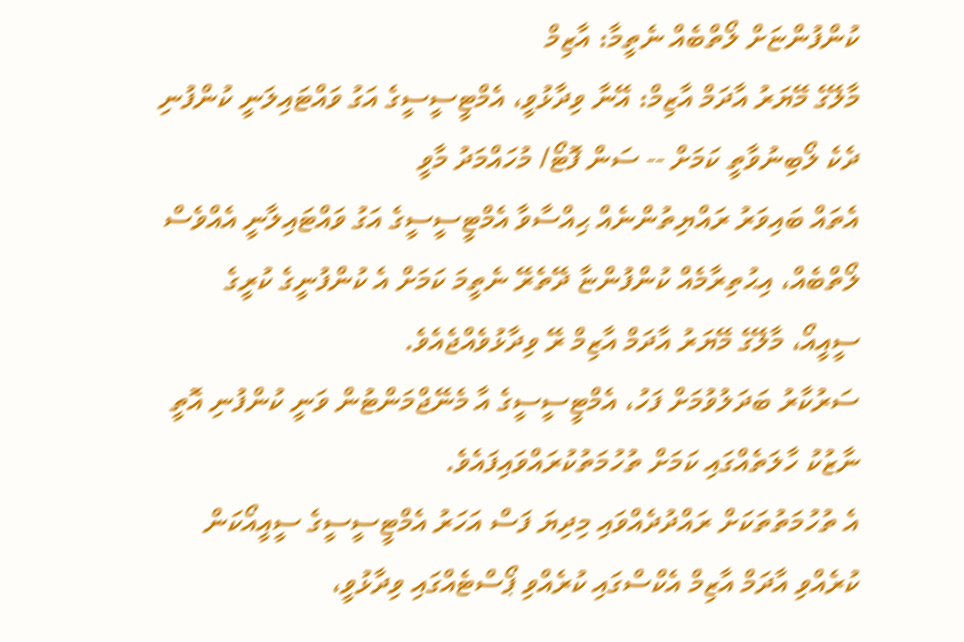ކުންފުންޏަށް ލޯތްބެއް ނެތީމާ: އާޒިމް
މާލޭގެ މޭޔަރު އާދަމް އާޒިމް: އޭނާ ވިދާޅުވީ، އެމްޓީސީސީގެ އަގު ވައްޓައިލަނީ ކުންފުނި ދެކެ ލޯބިނުވާތީ ކަމަށް -- ސަން ފޮޓޯ/ މުހައްމަދު މާވީ
އެތައް ބައިވަރު ރައްޔިތުންނެއް ޙިއްސާވާ އެމްޓީސީސީގެ އަގު ވައްޓައިލާނީ އެއްވެސް ލޯތްބެއް، އިޙުތިރާމެއް ކުންފުންޏާ ދޭތެރޭ ނެތީމަ ކަމަށް އެ ކުންފުނީގެ ކުރީގެ ސީއީއޯ، މާލޭގެ މޭޔަރު އާދަމް އާޒިމް ރޭ ވިދާޅުވެއްޖެއެވެ.
ސަރުކާރު ބަދަލުވުމަށް ފަހު، އެމްޓީސީސީގެ އާ މެނޭޖްމަންޓުން ވަނީ ކުންފުނި އޮތީ ނާޒުކު ހާލަތެއްގައި ކަމަށް ތުހުމަތުކުރައްވައިފައެވެ.
އެ ތުހުމަތުތަކަށް ރައްދުދެއްވައި މިދިޔަ ފަސް އަހަރު އެމްޓީސީސީގެ ސީއީއޯކަން ކުރެއްވި އާދަމް އާޒިމް އެކްސްގައި ކުރެއްވި ޕޯސްޓެއްގައި ވިދާޅުވީ،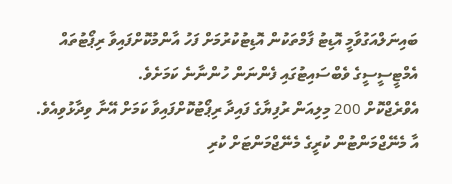ބައިނަލްއަގުވާމީ އޮޑިޓު ފާމްތަކުން އޮޑިޓުކުރުމަށް ފަހު އާންމުކޮށްފައިވާ ރިޕޯޓުތައް އެމްޓީސީސީގެ ވެބްސައިޓުގައި ފެންނަން ހުންނާނެ ކަމަށެވެ.
އެވްރެޖްކޮށް 200 މިލިއަން ރުފިޔާގެ ފައިދާ ރިޕޯޓުކޮށްފައިވާ ކަމަށް އޭނާ ވިދާޅުވިއެވެ.
އާ މެނޭޖްމަންޓުން ކުރީގެ މެނޭޖްމަންޓަށް ކުރި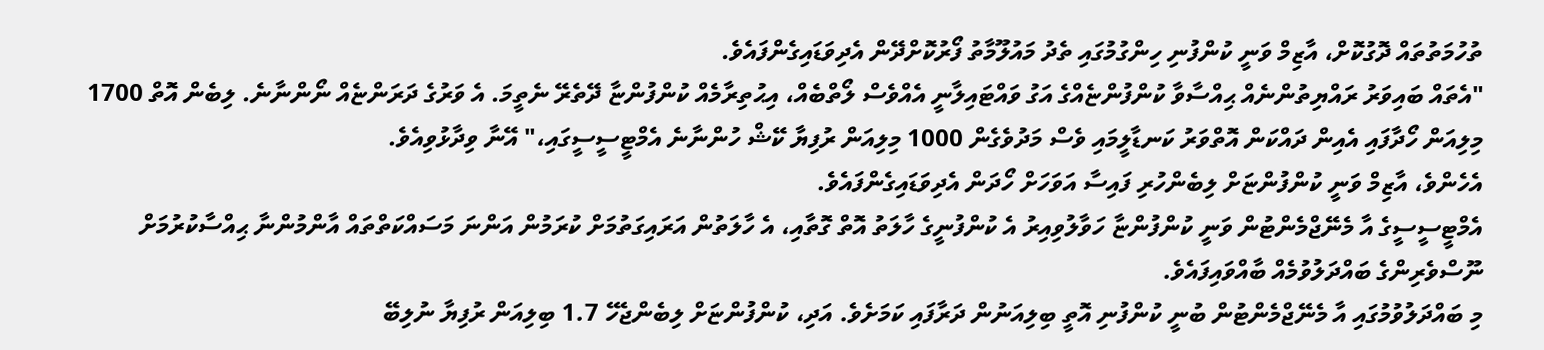ތުހުމަތުތައް ދޮގުކޮށް، އާޒިމް ވަނީ ކުންފުނި ހިންގުމުގައި ތެދު މައުލޫމާތު ފޯރުކޮށްދޭން އެދިވަޑައިގެންފައެވެ.
"އެތައް ބައިވަރު ރައްޔިތުންނެއް ޙިއްސާވާ ކުންފުންޏެއްގެ އަގު ވައްޓައިލާނީ އެއްވެސް ލޯތްބެއް، އިޙުތިރާމެއް ކުންފުންޏާ ދޭތެރޭ ނެތީމަ. އެ ވަރުގެ ދަރަންޏެއް ނޯންނާނެ. ލިބެން އޮތް 1700 މިލިއަން ހޯދާފައި އެއިން ދައްކަން އޮތްވަރު ކަނޑާލީމައި ވެސް މަދުވެގެން 1000 މިލިއަން ރުފިޔާ ކޭޝް ހުންނާނެ އެމްޓީސީސީގައި،" އޭނާ ވިދާޅުވިއެވެ.
އެހެންވެ، އާޒިމް ވަނީ ކުންފުންޏަށް ލިބެންހުރި ފައިސާ އަވަހަށް ހޯދަން އެދިވަޑައިގެންފައެވެ.
އެމްޓީސީސީގެ އާ މެނޭޖްމެންޓުން ވަނީ ކުންފުންޏާ ހަވާލުވިއިރު އެ ކުންފުނީގެ ހާލަތު އޮތް ގޮތާއި، އެ ހާލަތުން އަރައިގަތުމަށް ކުރަމުން އަންނަ މަސައްކަތްތައް އާންމުންނާ ޙިއްސާކުރުމަށް ނޫސްވެރިންގެ ބައްދަލުވުމެއް ބާއްވައިފައެވެ.
މި ބައްދަލުވުމުގައި އާ މެނޭޖްމެންޓުން ބުނީ ކުންފުނި އޮތީ ބިލިއަނުން ދަރާފައި ކަމަށެވެ. އަދި، ކުންފުންޏަށް ލިބެންޖެހޭ 1.7 ބިލިއަން ރުފިޔާ ނުލިބޭ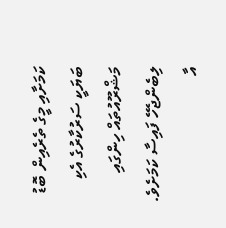ކަމަށާއި މީގެ ތެރެއިން ބޮޑު ބަޔަކީ ސަރުކާރުގެ އެކި މަޝްރޫއުތައް ހިންގައި ލިބެންޖެހޭ ފައިސާ ކަމަށެވެ.
އާ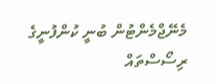މެނޭޖްމެންޓުން ބުނީ ކުންފުނީގެ ރިސޯސްތައް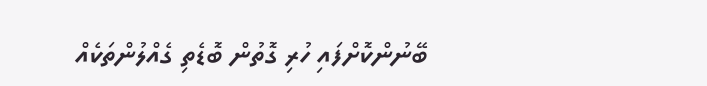ބޭނުންކޮށްފައި ހުރި ގޮތުން ބޮޑެތި ގެއްލުންތަކެއް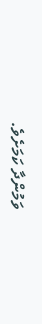ވަމުންދާ ކަމަށެވެ.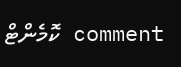comment ކޮމެންޓް